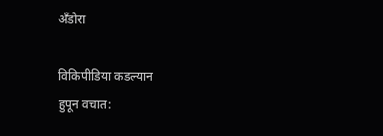अँडोरा

विकिपीडिया कडल्यान
हुपून वचात: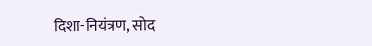दिशा-नियंत्रण, सोद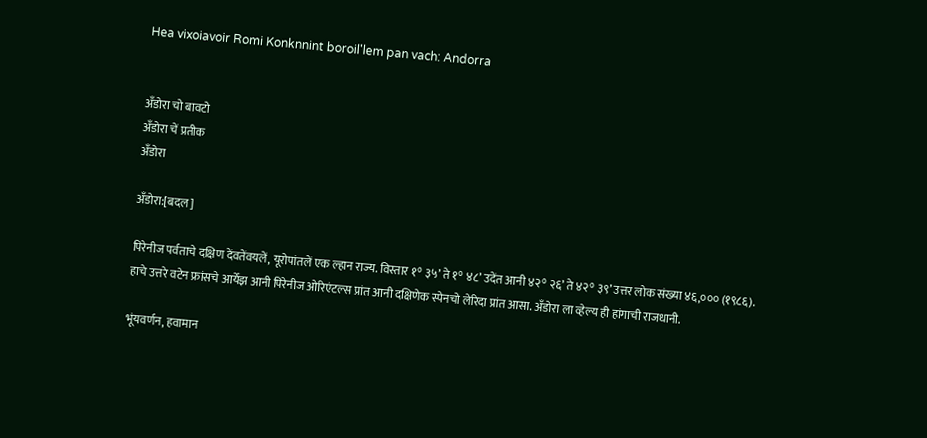Hea vixoiavoir Romi Konknnint boroil'lem pan vach: Andorra


अँडोरा चो बावटो
अँडोरा चें प्रतीक
अँडोरा

अँडोरा:[बदल]

पिरेनीज पर्वताचे दक्षिण देंवतेंवयलें, यूरोपांतलें एक ल्हान राज्य. विस्तार १° ३५’ ते १° ४८’ उदेंत आनी ४२° २६’ ते ४२° ३९’ उत्तर लोक संख्या ४६,००० (१९८६). हाचे उत्तरे वटेन फ्रांसचे आर्येझ आनी पिरेनीज ओरिएंटल्स प्रांत आनी दक्षिणेक स्पेनचो लेरिदा प्रांत आसा. अँडोरा ला व्हेल्य ही हांगाची राजधानी.

भूंयवर्णन, हवामान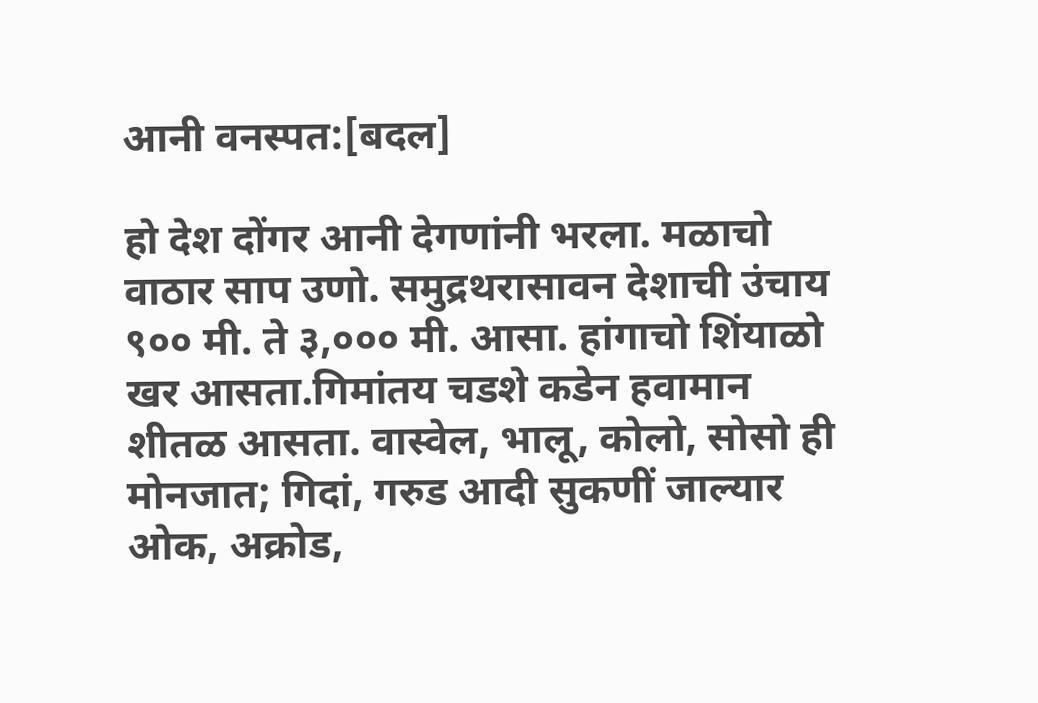आनी वनस्पत:[बदल]

हो देश दोंगर आनी देगणांनी भरला. मळाचो वाठार साप उणो. समुद्रथरासावन देशाची उंचाय ९०० मी. ते ३,००० मी. आसा. हांगाचो शिंयाळो खर आसता.गिमांतय चडशे कडेन हवामान शीतळ आसता. वास्वेल, भालू, कोलो, सोसो ही मोनजात; गिदां, गरुड आदी सुकणीं जाल्यार ओक, अक्रोड,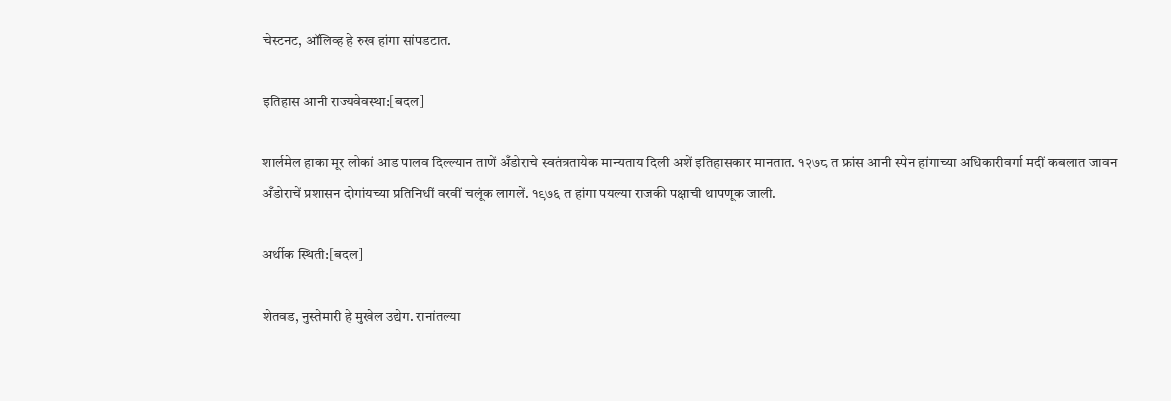चेस्टनट, ऑलिव्ह हे रुख हांगा सांपडटात.

इतिहास आनी राज्यवेवस्था:[बदल]

शार्लमेल हाका मूर लोकां आड पालव दिल्ल्यान ताणें अँडोराचे स्वतंत्रतायेक मान्यताय दिली अशें इतिहासकार मानतात. १२७८ त फ्रांस आनी स्पेन हांगाच्या अधिकारीवर्गा मदीं कबलात जावन अँडोराचें प्रशासन दोगांयच्या प्रतिनिधीं वरवीं चलूंक लागलें. १९७६ त हांगा पयल्या राजकी पक्षाची थापणूक जाली.

अर्थीक स्थिती:[बदल]

शेतवड, नुस्तेमारी हे मुखेल उद्येग. रानांतल्या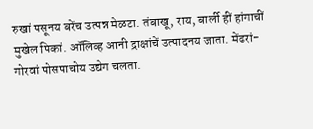रुखां पसूनय बरेंच उत्पन्न मेळटा. तंबाखू, राय, बार्ली हीं हांगाचीं मुखेल पिकां. ऑलिव्ह आनी द्राक्षांचें उत्पादनय जाता. मेंढरां-गोरवां पोसपाचोय उद्येग चलता.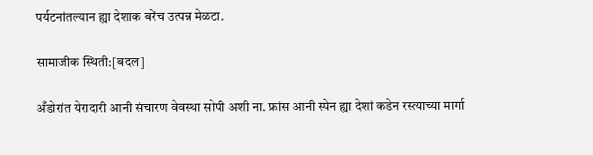पर्यटनांतल्यान ह्या देशाक बरेंच उत्पन्न मेळटा.

सामाजीक स्थिती:[बदल]

अँडोरांत येरादारी आनी संचारण वेवस्था सोपी अशी ना. फ्रांस आनी स्पेन ह्या देशां कडेन रस्त्याच्या मार्गा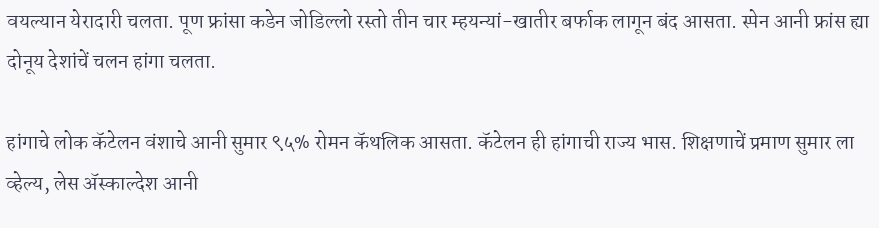वयल्यान येरादारी चलता. पूण फ्रांसा कडेन जोडिल्लो रस्तो तीन चार म्हयन्यां-खातीर बर्फाक लागून बंद आसता. स्पेन आनी फ्रांस ह्या दोनूय देशांचें चलन हांगा चलता.

हांगाचे लोक कॅटेलन वंशाचे आनी सुमार ९५% रोमन कॅथलिक आसता. कॅटेलन ही हांगाची राज्य भास. शिक्षणाचें प्रमाण सुमार ला व्हेल्य, लेस ॲस्काल्देश आनी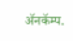ॲनकॅम्प.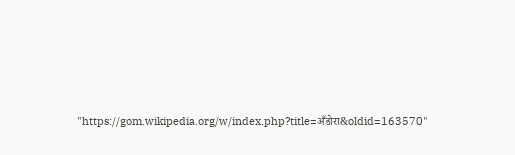"https://gom.wikipedia.org/w/index.php?title=अँडोरा&oldid=163570"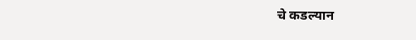चे कडल्यान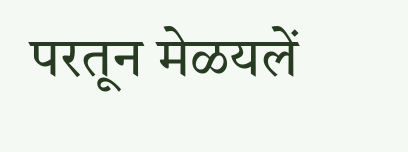परतून मेळयलें